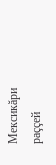Мексикăри раççей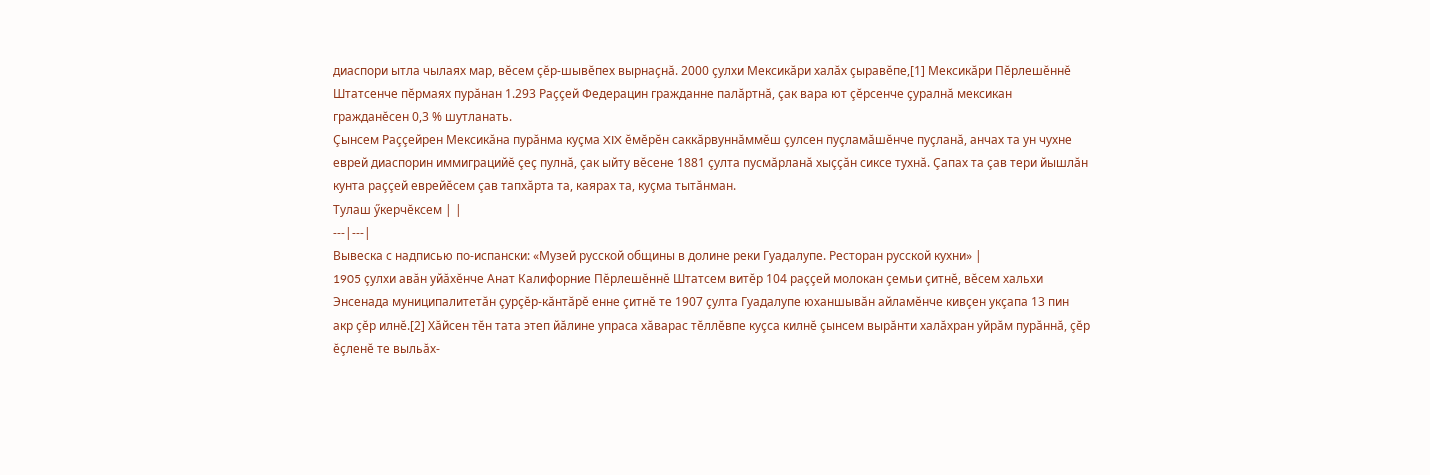диаспори ытла чылаях мар, вĕсем çĕр-шывĕпех вырнаçнă. 2000 çулхи Мексикăри халăх çыравĕпе,[1] Мексикăри Пĕрлешĕннĕ Штатсенче пĕрмаях пурăнан 1.293 Раççей Федерацин гражданне палăртнă, çак вара ют çĕрсенче çуралнă мексикан гражданĕсен 0,3 % шутланать.
Çынсем Раççейрен Мексикăна пурăнма куçма XIX ĕмĕрĕн саккăрвуннăммĕш çулсен пуçламăшĕнче пуçланă, анчах та ун чухне еврей диаспорин иммиграцийĕ çеç пулнă, çак ыйту вĕсене 1881 çулта пусмăрланă хыççăн сиксе тухнă. Çапах та çав тери йышлăн кунта раççей еврейĕсем çав тапхăрта та, каярах та, куçма тытăнман.
Тулаш ӳкерчĕксем | |
---|---|
Вывеска с надписью по-испански: «Музей русской общины в долине реки Гуадалупе. Ресторан русской кухни» |
1905 çулхи авăн уйăхĕнче Анат Калифорние Пĕрлешĕннĕ Штатсем витĕр 104 раççей молокан çемьи çитнĕ, вĕсем хальхи Энсенада муниципалитетăн çурçĕр-кăнтăрĕ енне çитнĕ те 1907 çулта Гуадалупе юханшывăн айламĕнче кивçен укçапа 13 пин акр çĕр илнĕ.[2] Хăйсен тĕн тата этеп йăлине упраса хăварас тĕллĕвпе куçса килнĕ çынсем вырăнти халăхран уйрăм пурăннă, çĕр ĕçленĕ те выльăх-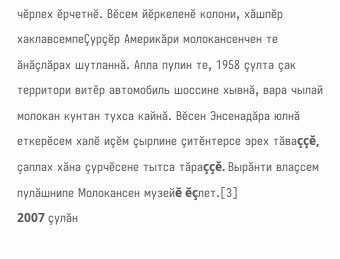чĕрлех ĕрчетнĕ. Вĕсем йĕркеленĕ колони, хăшпĕр хаклавсемпеÇурçĕр Америкăри молокансенчен те ăнăçлăрах шутланнă. Апла пулин те, 1958 çулта çак территори витĕр автомобиль шоссине хывнă, вара чылай молокан кунтан тухса кайнă. Вĕсен Энсенадăра юлнă еткерĕсем халĕ иçĕм çырлине çитĕнтерсе эрех тăваççĕ, çаплах хăна çурчĕсене тытса тăраççĕ. Вырăнти влаçсем пулăшнипе Молокансен музейĕ ĕçлет.[3]
2007 çулăн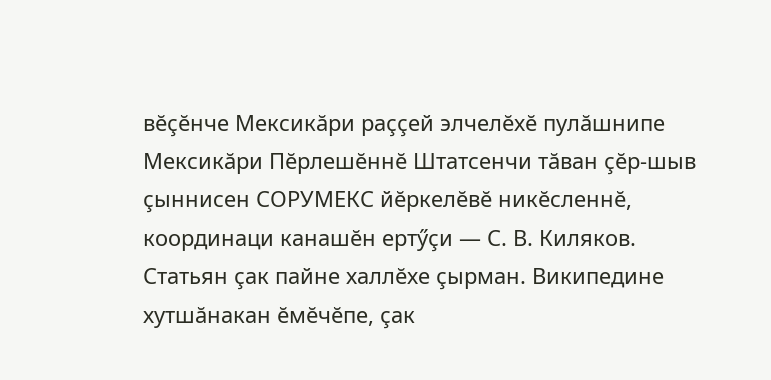вĕçĕнче Мексикăри раççей элчелĕхĕ пулăшнипе Мексикăри Пĕрлешĕннĕ Штатсенчи тăван çĕр-шыв çыннисен СОРУМЕКС йĕркелĕвĕ никĕсленнĕ, координаци канашĕн ертӳçи — С. В. Киляков.
Статьян çак пайне халлĕхе çырман. Википедине хутшăнакан ĕмĕчĕпе, çак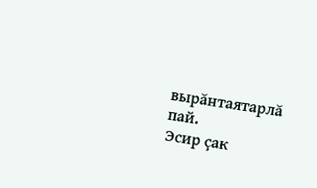вырăнтаятарлă пай.
Эсир çак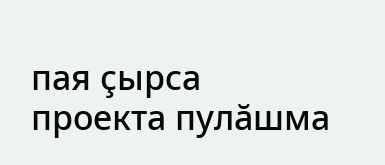пая çырса проекта пулăшма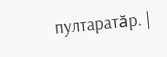пултаратăр. |